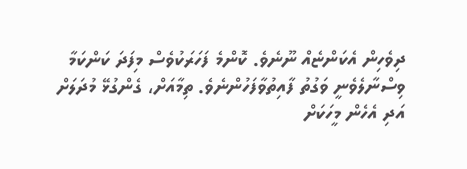ދިވެހިން އެކަންޏެއް ނޫނެވެ. ކޮންމެ ފަހަރަކުވެސް މިފަދަ ކަންކަމާ ވިސްނާލެވެނީ ވަގުތު ފާއިތުވާފަހުންނެވެ. ތިމާއަށް، ގެންގުޅޭ މުދަލަށް އަދި އެހެން މީހަކަށް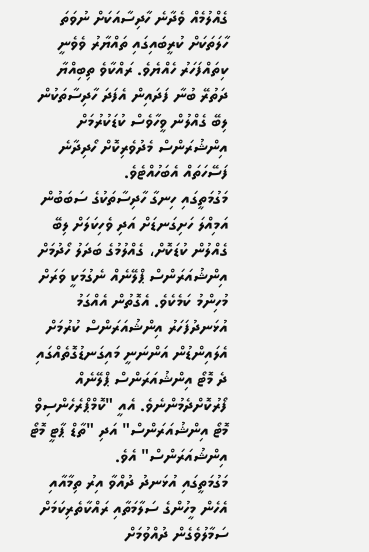ގެއްލުމެއް ވެދާނެ ހާދިސާއަކަށް ނުވަތަ ހާލަތަކަށް ކުރީބައިގައި ތައްޔާރު ވެވެނީ ކިތައްފަހަރު ހެއްޔެވެ. ރައްކާވެ ތިބިއްޔާ ދަތުރޭ ބުނާ ފަދައިން އެފަދަ ހާދިސާތަކުން ލިބޭ ގެއްލުން ވީހާވެސް ކުޑަކުރުމަށް އިންޝުރަންސް މެދުވެރިކޮށް ހޯދިދާނެ ފަސޭހަތައް އެބަހުއްޓެވެ.
މަގުމަތީގައި ހިނގާ ހާދިސާތަކުގެ ސަބަބުން އަމިއްލަ ހަށިގަނޑަށް އަދި ވެހިކަލަށް ލިބޭ ގެއްލުން ކުޑަކޮށް، ގެއްލުމުގެ ބަދަލު ހޯދުމަށް އިންޝުއަރަންސް ޕްލޭނެއް ނެގުމަކީ ވަރަށް މުހިންމު ކަމެކެވެ. އެގޮތުން އެއްގަމު އުޅަނދުފަހަރު އިންޝުއަރަންސް ކުރުމަށް އެލައިންޑުން އަންނަނީ މައިގަނޑުގޮތެއްގައި ދެ މޮޓޯ އިންޝުއަރަންސް ޕްލޭނެއް ފޯރުކޮށްދެމުންނެވެ. އެއީ "ކޮމްޕްރެހެންސިވް މޮޓޯ އިންޝުއަރަންސް" އަދި "ތާޑް ޕާޓީ މޮޓޯ އިންޝުއަރަންސް" އެވެ.
މަގުމަތީގައި އުޅަނދު ދުއްވާ އިރު ތިމާއާއި އެހެން މީހުންގެ ސަލާމަތާއި ރައްކާތެރިކަމަށް ސަމާލުވެގެން ދުއްވުމަށް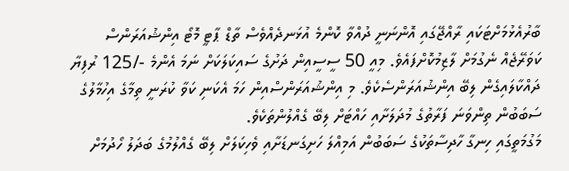ބާރުއެޅުމަށްޓަކައި ރާއްޖޭގައި އޮންނަނީ ދުއްވާ ކޮންމެ އުޅަނދެއްވެސް ތާޑް ޕާޓީ މޮޓޯ އިންޝުއަރަންސް ކަވަރޭޖެއް ނެގުމަށް ލާޒިމުކޮށްފައެވެ. މިއީ 50 ސީސީއިން ދަށުގެ ސައިކަލަކަށް ނަމަ އެންމެ -/125 ރުފިޔާ ދައްކާލައިގެން ލިބޭ އިންޝުއަރަންސެކެވެ. މި އިންޝުއަރަންސްއިން ހަމަ އެކަނި ކަވާ ކުރަނީ ތިމާގެ އިހުމާލުގެ ސަބަބުން ތިންވަނަ ފަރާތުގެ މުދަލަށާއި ހައްޓަށް ލިބޭ ގެއްލުންތަކެވެ.
މަގުމަތީގައި ހިނގާ ހާދިސާތަކުގެ ސަބަބުން އަމިއްލަ ހަށިގަނޑަށާއި ވެހިކަލަށް ލިބޭ ގެއްލުމުގެ ބަދަލު ހޯދުމަށް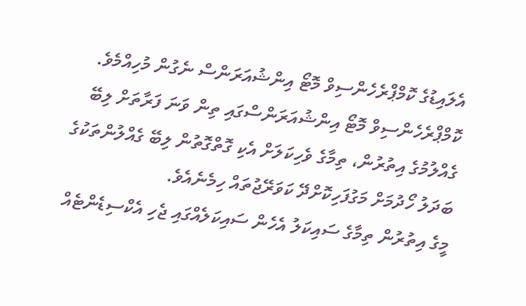އެލައިޑުގެ ކޮމްޕްރެހެންސިވް މޮޓޯ އިންޝުއަރަންސް ނެގުން މުހިއްމެވެ. ކޮމްޕްރެހެންސިވް މޮޓޯ އިންޝުއަރަންސްގައި ތިން ވަނަ ފަރާތަށް ލިބޭ ގެއްލުމުގެ އިތުރުން، ތިމާގެ ވެހިކަލަށް އެކި ގޮތްގޮތުން ލިބޭ ގެއްލުންތަކުގެ ބަދަލު ހޯދުމަށް މަގުފަހިކޮށްދޭ ކަވަރޭޖުތައް ހިމެނެއެވެ.
މީގެ އިތުރުން ތިމާގެ ސައިކަލު އެހެން ސައިކަލެއްގައި ޖެހި އެކްސިޑެންޓެއް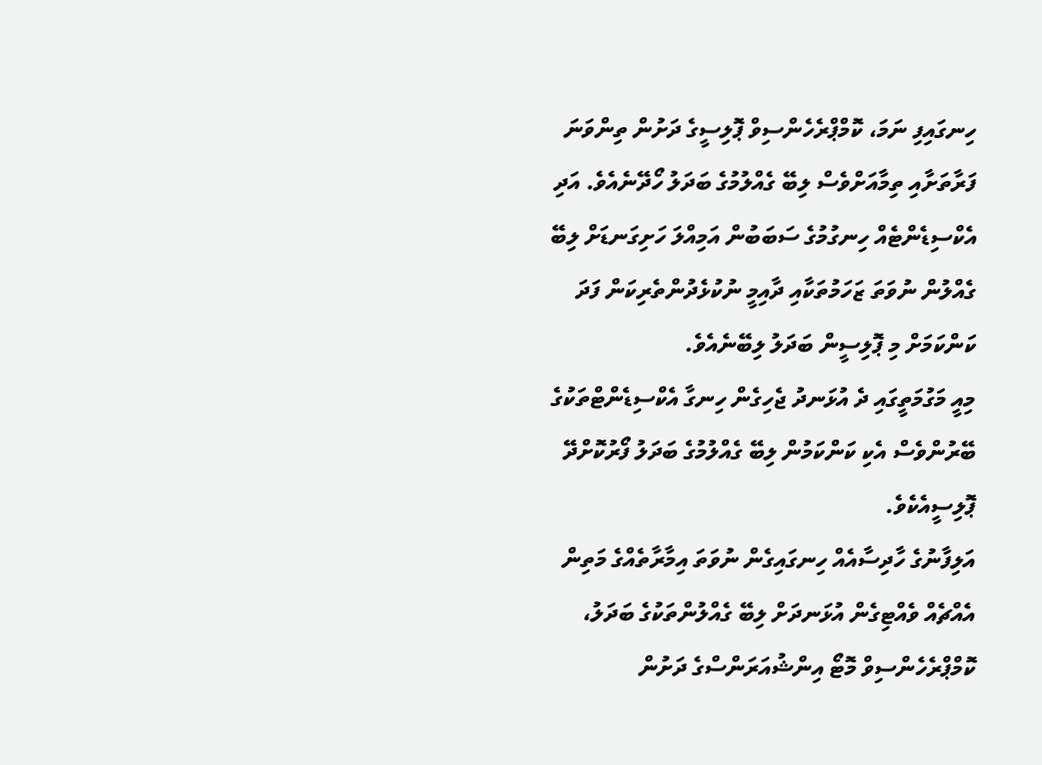ހިނގައިފި ނަމަ، ކޮމްޕްރެހެންސިވް ޕޮލިސީގެ ދަށުން ތިންވަނަ ފަރާތަށާއި ތިމާއަށްވެސް ލިބޭ ގެއްލުމުގެ ބަދަލު ހޯދޭނެއެވެ. އަދި އެކްސިޑެންޓެއް ހިނގުމުގެ ސަބަބުން އަމިއްލަ ހަށިގަނޑަށް ލިބޭ ގެއްލުން ނުވަތަ ޒަހަމުތަކާއި ދާއިމީ ނުކުޅެދުންތެރިކަން ފަދަ ކަންކަމަށް މި ޕޮލިސީން ބަދަލު ލިބޭނެއެވެ.
މިއީ މަގުމަތީގައި ދެ އުޅަނދު ޖެހިގެން ހިނގާ އެކްސިޑެންޓްތަކުގެ ބޭރުންވެސް އެކި ކަންކަމުން ލިބޭ ގެއްލުމުގެ ބަދަލު ފޯރުކޮށްދޭ ޕޮލިސީއެކެވެ.
އަލިފާނުގެ ހާދިސާއެއް ހިނގައިގެން ނުވަތަ އިމާރާތެއްގެ މަތިން އެއްޗެއް ވެއްޓިގެން އުޅަނދަށް ލިބޭ ގެއްލުންތަކުގެ ބަދަލު، ކޮމްޕްރެހެންސިވް މޮޓޯ އިންޝުއަރަންސްގެ ދަށުން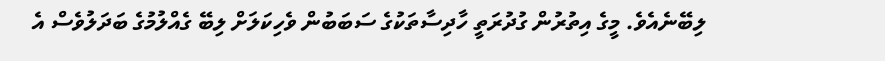ލިބޭނެއެވެ. މީގެ އިތުރުން ގުދުރަތީ ހާދިސާތަކުގެ ސަބަބުން ވެހިކަލަށް ލިބޭ ގެއްލުމުގެ ބަދަލުވެސް އެ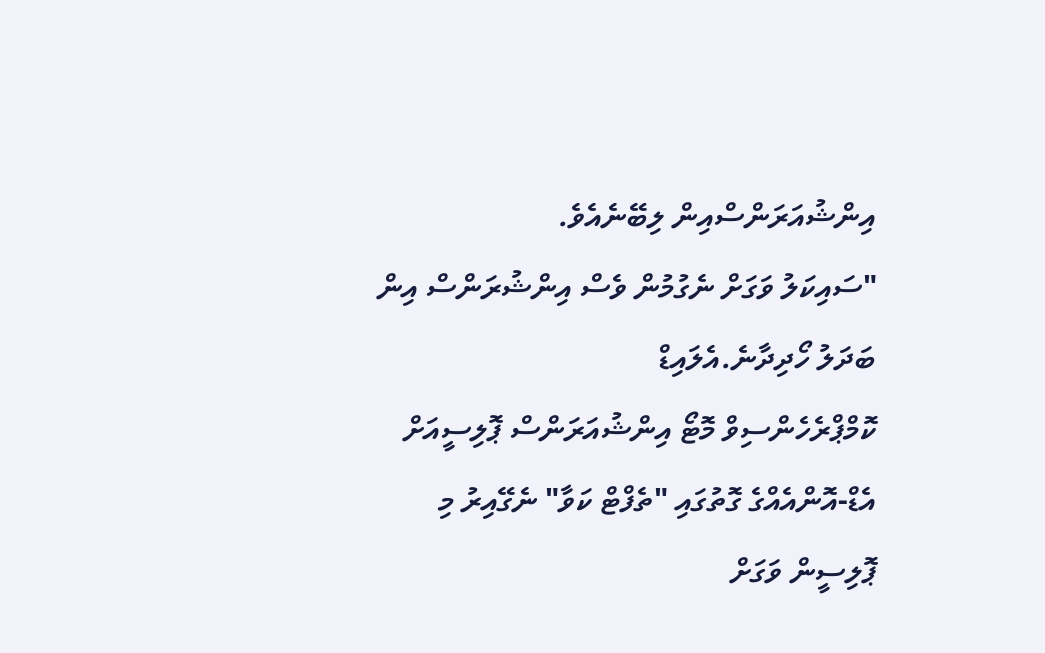އިންޝުއަރަންސްއިން ލިބޭނެއެވެ.
"ސައިކަލު ވަގަށް ނެގުމުން ވެސް އިންޝުރަންސް އިން ބަދަލު ހޯދިދާނެ.އެލައިޑް
ކޮމްޕްރެހެންސިވް މޮޓޯ އިންޝުއަރަންސް ޕޮލިސީއަށް އެޑް-އޮންއެއްގެ ގޮތުގައި "ތެފްޓް ކަވާ" ނެގޭއިރު މި ޕޮލިސީން ވަގަށް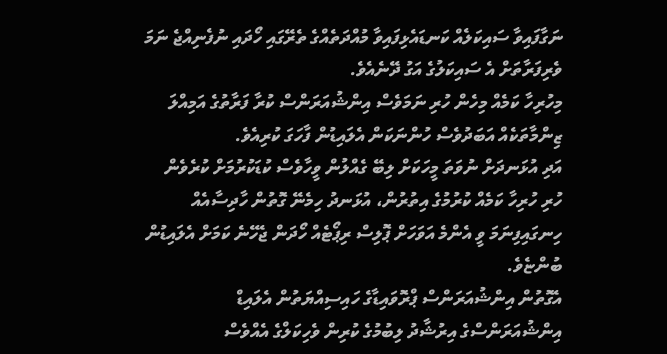ނަގާފައިވާ ސައިކަލެއް ކަނޑައެޅިފައިވާ މުއްދަތެއްގެ ތެރޭގައި ހޯދައި ނުފެނިއްޖެ ނަމަ ވެރިފަރާތަށް އެ ސައިކަލުގެ އަގު ދޭނެއެވެ.
މިހުރިހާ ކަމެއް މިހެން ހުރި ނަމަވެސް އިންޝުއަރަންސް ކުރާ ފަރާތުގެ އަމިއްލަ ޒިންމާތަކެއް އަބަދުވެސް ހުންނަކަން އެލައިޑުން ފާހަގަ ކުރިއެވެ.
އަދި އުޅަނދަށް ނުވަތަ މީހަކަށް ލިބޭ ގެއްލުން ވީހާވެސް ކުޑަކުރުމަށް ކުރެވެން ހުރި ހުރިހާ ކަމެއް ކުރުމުގެ އިތުރުން، އުޅަނދު ހިމެނޭ ގޮތުން ހާދިސާއެއް ހިނގައިފިނަމަ ވީ އެންމެ އަވަހަށް ޕޮލިސް ރިޕޯޓެއް ހޯދަން ޖެހޭނެ ކަމަށް އެލައިޑުން ބުންޏެވެ.
އެގޮތުން އިންޝުއަރަންސް ޕްރޮވައިޑާގެ ހައިސިއްޔަތުން އެލައިޑް އިންޝުއަރަންސްގެ އިރުޝާދު ލިބުމުގެ ކުރިން ވެހިކަލްގެ އެއްވެސް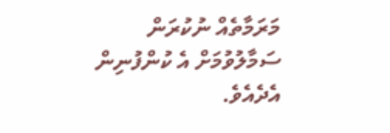މަރަމާތެއް ނުކުރަން ސަމާލުވުމަށް އެ ކުންފުނިން އެދެއެވެ.